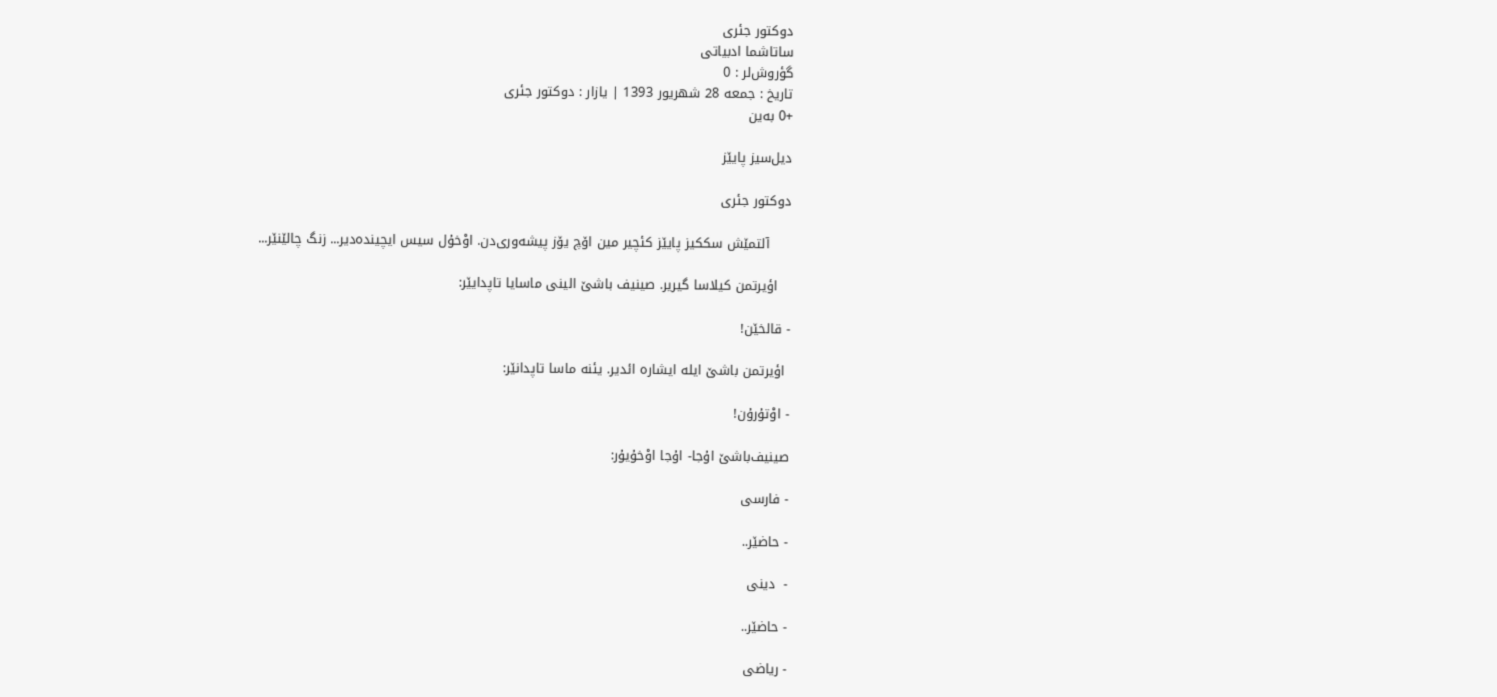دوکتور جئری
ساتاشما ادبیاتی
گؤروش‌لر : 0
تاريخ : جمعه 28 شهریور 1393 | یازار : دوکتور جئری
+0 به‌ین

دیل‌سیز پایێز

دوکتور جئری

     آلتمێش سککیز پایێز کئچیر مین اۆچ‌ یۆز پیشه‌وری‌دن. اوْخۇل سیس ایچینده‌دیر... زنگ چالێنێر...

   اؤیرتمن کیلاسا گیریر. صینیف باشێ الینی ماسایا تاپدایێر:

- قالخێن!

 اؤیرتمن باشێ ایله ایشاره ائدیر. یئنه ماسا تاپدانێر:

- اوْتۇرۇن!

صینیف‌باشێ اۇجا- اۇجا اوْخۇیۇر:

- فارسی‌

- حاضێر..

-  دینی

- حاضێر..

- ریاضی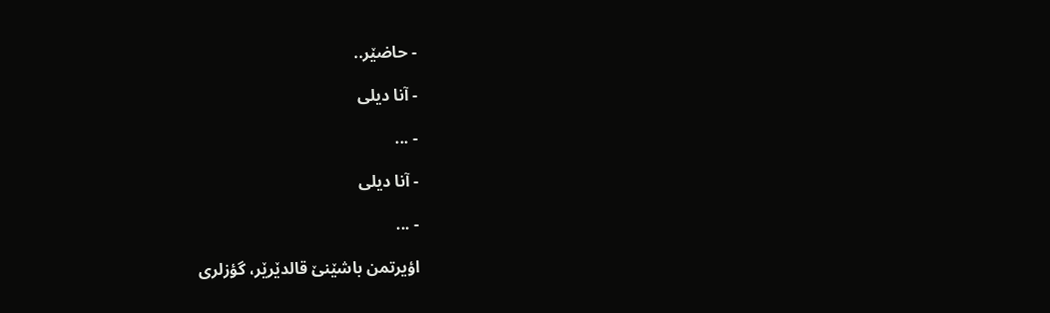- حاضێر..

- آنا دیلی

- ...

- آنا دیلی

- ...

اؤیرتمن باشێنێ قالدێرێر، گؤزلری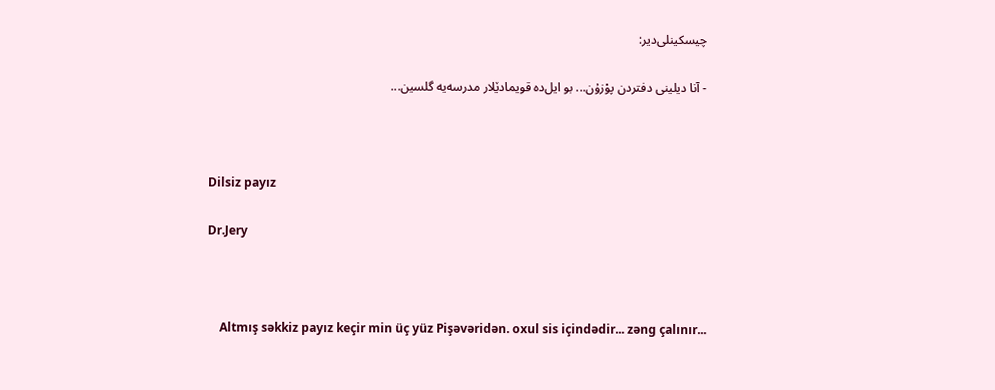چیسکینلی‌دیر‌:

- آنا دیلینی دفتردن پوْزۇن... بو ایل‌ده قویمادێلار مدرسه‌یه گلسین...



Dilsiz payız

Dr.Jery



    Altmış səkkiz payız keçir min üç yüz Pişəvəridən. oxul sis içindədir... zəng çalınır...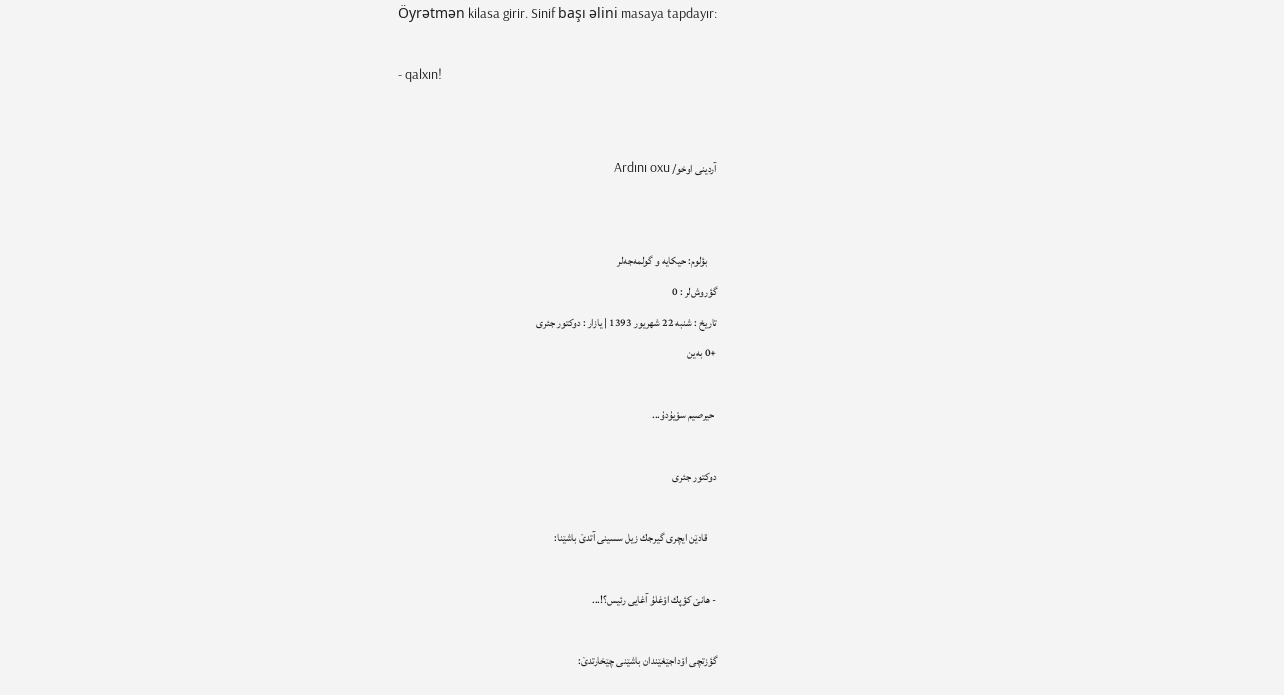Öyrətmən kilasa girir. Sinif başı əlini masaya tapdayır:

- qalxın!


آردینی اوخو/ Ardını oxu


    بؤلوم: حیكایه و گولمه‌جه‌لر
گؤروش‌لر : 0
تاريخ : شنبه 22 شهریور 1393 | یازار : دوکتور جئری
+0 به‌ین

 حیرصیم سوْیۇدۇ...

دوكتور جئری

    قادێن ایچری گیرجك زیل سسینی آتدێ باشێنا:

- هانێ كؤپك اوْغلۇ آغایی رئیس؟!...

گؤزتچی اوْداجێغێندان باشێنی چێخارتدێ: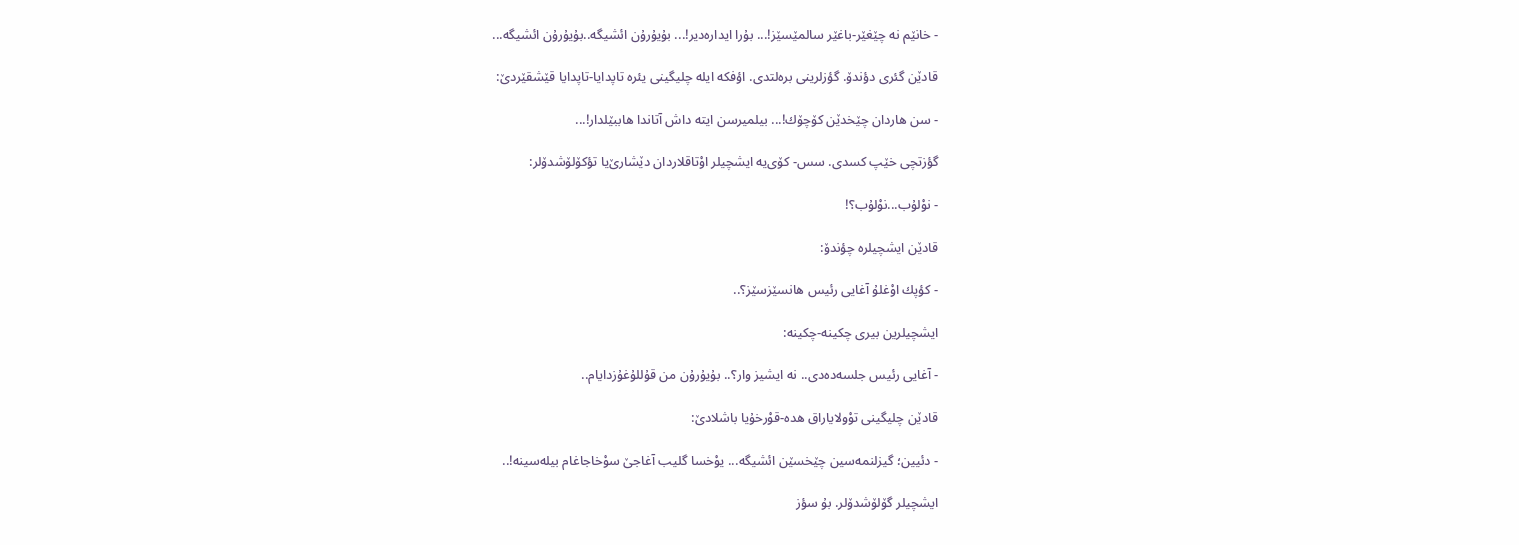- خانێم نه چێغێر-باغێر سالمێسێز!... بۇرا ایداره‌دیر!... بۇیۇرۇن ائشیگه..بۇیۇرۇن ائشیگه...

قادێن گئری دؤندۆ. گؤزلرینی بره‌لتدی. اؤفكه‌ ایله چلیگینی یئره تاپدایا-تاپدایا قێشقێردێ:

- سن هاردان چێخدێن كۆچۆك!... بیلمیرسن ایته داش آتاندا هاببێلدار!...

گؤزتچی خێپ كسدی. سس- كۆی‌یه ایشچیلر اوْتاقلاردان دێشارێ‌یا تؤكۆلۆشدۆلر:

- نوْلۇب...نوْلۇب؟!

قادێن ایشچیلره چؤندۆ:

- كؤپك اوْغلۇ آغایی رئیس هانسێزسێز؟..

ایشچیلرین بیری چكینه-چكینه:

- آغایی رئیس جلسه‌‌ده‌دی.. نه ایشیز وار؟.. بۇیۇرۇن من قۇللۇغۇزدایام..

قادێن چلیگینی توْولایاراق هده-قوْرخۇیا باشلادێ:

- دئیین؛ گیزلنمه‌سین چێخسێن ائشیگه... یوْخسا گلیب آغاجێ سوْخاجاغام بیله‌سینه!..

ایشچیلر گۆلۆشدۆلر. بۇ سؤز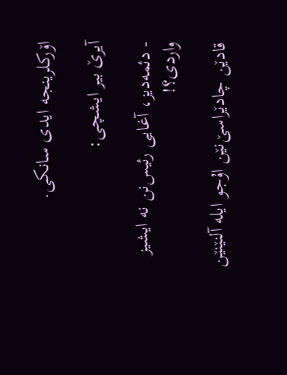اۆركلرینجه ایدی سانكی.

آیرێ بیر ایشچی:

- دئمه‌دیز، آغایی رئیس‌نن نه ایشیز واردی؟!

قادێن چادێراسێ‌نێن اۇجو ایله آلنێنێن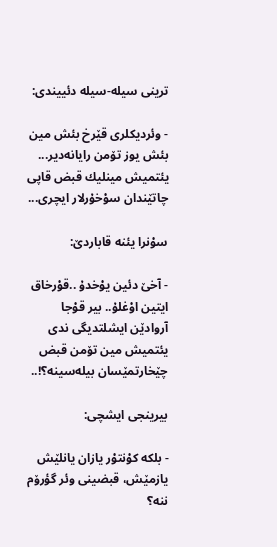ترینی سیله-سیله دئییندی:

- وئردیكلری قێرخ بئش مین بئش‌ یوز تۆمن رایانه‌دیر... یئتمیش مینلیك قبض قاپی‌ چاتێندان سوْخۇرلار ایچری...

سوْنرا یئنه قاباردێ:

- آخێ دئین یوْخدۇ ..قوْرخاق ایتین اوْغلۇ.. بیر قوْجا آروادێن ایشلتدیگی ندی یئتمیش مین تۆمن قبض چێخارتمێسان بیله‌سینه؟!..

بیرینجی ایشچی:

- بلكه كوْنتوْر یازان یانلێش یازمێش، قبضینی وئر گؤرۆم ننه؟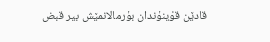قادێن قوْینۇندان بۇرمالانمێش بیر قبض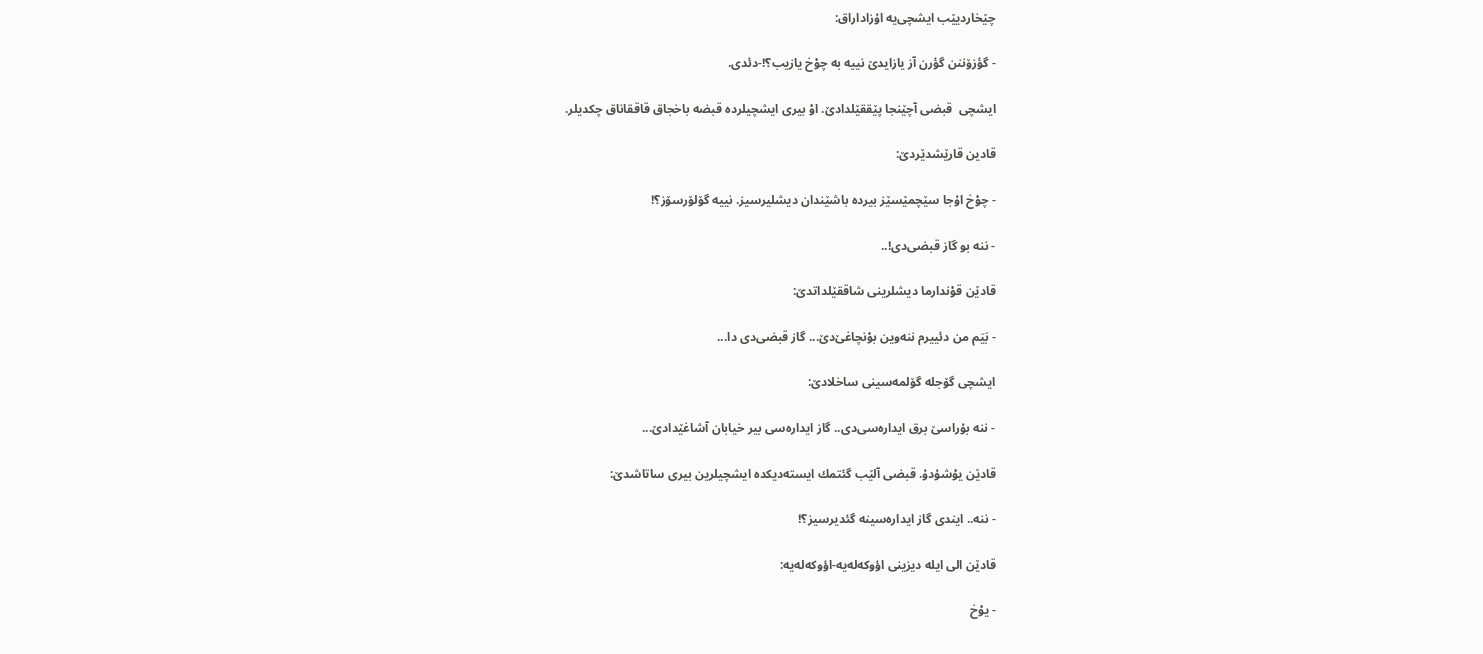چێخاردیێب ایشچی‌یه اۇزاداراق:

- گؤزۆننن گؤرن آز یازایدێ نییه به چوْخ یازیب؟!-دئدی.

ایشچی  قبضی آچێنجا پێققێلدادێ. اوْ بیری ایشچیلرده قبضه باخجاق قاققاناق چكدیلر.

قادین قارێشدێردێ:

- چوْخ اۇجا سێچمێسێز بیرده باشێندان دیشلیرسیز. نییه گۆلۆرسۆز؟!

- ننه بو گاز قبضی‌دی!..

قادێن قوْندارما دیشلرینی شاققێلداتدێ:

- بَیَم من دئییرم ننه‌وین بوْنچاغێ‌دێ... گاز قبضی‌دی دا...

ایشچی گۆجله گۆلمه‌سینی ساخلادێ:

- ننه بۇراسێ برق ایداره‌سی‌دی.. گاز ایداره‌سی بیر خیابان آشاغێدادێ...

قادێن یوْشۇدۇ. قبضی آلێب گئتمك ایسته‌دیكده ایشچیلرین بیری ساتاشدێ:

- ننه.. ایندی گاز ایداره‌سینه گئدیرسیز؟!

قادێن الی ایله دیزینی اؤوكه‌له‌یه-اؤوكه‌له‌یه:

- یوْخ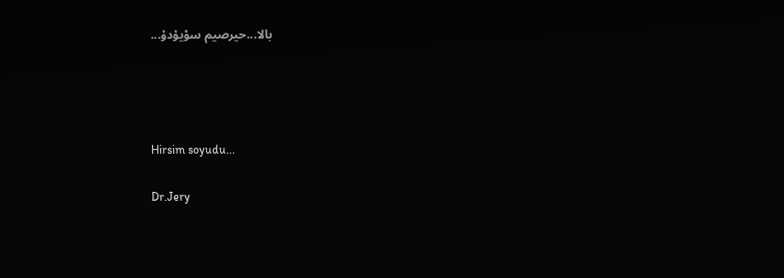بالا...حیرصیم سوْیۇدۇ...




Hirsim soyudu...

Dr.Jery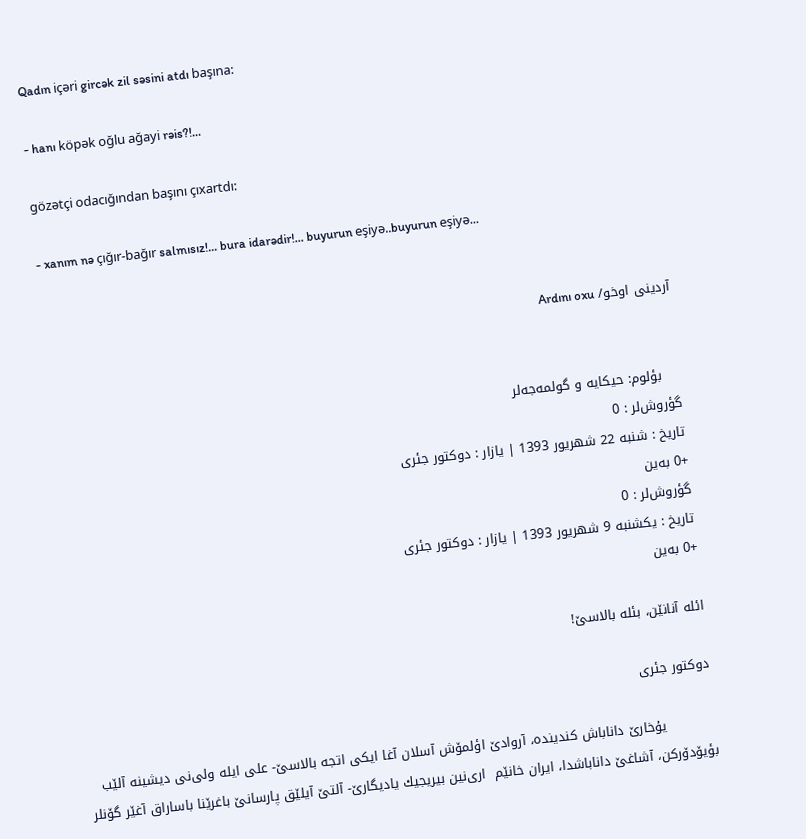Qadın içəri gircək zil səsini atdı başına:

- hanı köpək oğlu ağayi rəis?!...

gözətçi odacığından başını çıxartdı:

- xanım nə çığır-bağır salmısız!... bura idarədir!... buyurun eşiyə..buyurun eşiyə...


آردینی اوخو/ Ardını oxu


    بؤلوم: حیكایه و گولمه‌جه‌لر
گؤروش‌لر : 0
تاريخ : شنبه 22 شهریور 1393 | یازار : دوکتور جئری
+0 به‌ین
گؤروش‌لر : 0
تاريخ : یکشنبه 9 شهریور 1393 | یازار : دوکتور جئری
+0 به‌ین

ائله‌ آنانێن، بئله بالاسێ!

دوكتور جئری

           یۇخارێ داناباش كندینده، آروادێ اؤلمۆش آسلان آغا‌ ایكی اتجه‌ بالاسێ- علی ایله ولی‌نی دیشینه آلێب بؤیۆدۆركن، آشاغێ داناباشدا، ایران خانێم  اری‌نین بیریجیك یادیگارێ- آلتێ آیلێق پارسانێ باغرێنا باساراق آغێر گۆنلر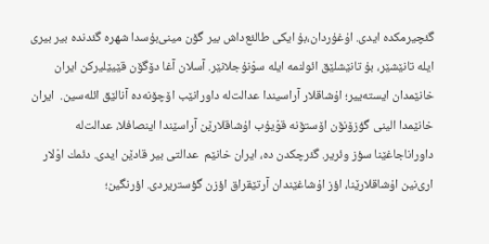گئچیرمكده ‌ایدی. اۇغۇردان،بۇ ایكی طالئع‌داش بیر گۆن مینی‌بۇسدا شهره گئدنده بیر بیری ایله تانێشێر، بۇ تانێشلێق ائولنمه‌ ایله سوْنۇجلانێر. آسلان آغا دۆگۆن قێیێلیركن ایران خانێمدان ایسته‌ییر؛ اۇشاقلار آراسیندا عدالت‌له داورانێب اۆچۆنه‌ده آنالێق ائله‌سین.  ایران خانێمدا الینی گؤزۆنۆن اۆستۆنه قوْیۇب اۇشاقلارێن آراسێندا اینصافلا، عدالت‌له داوراناجاغێنا سؤز وئریر. گئرچكدن ده، ایران خانێم  عدالتی بیر قادێن ایدی. دئمك اوْلار اری‌نین اۇشاقلارێنا، اؤز اۇشاغێندان آرتێقراق اؤزن گؤستریردی. اؤرنگین؛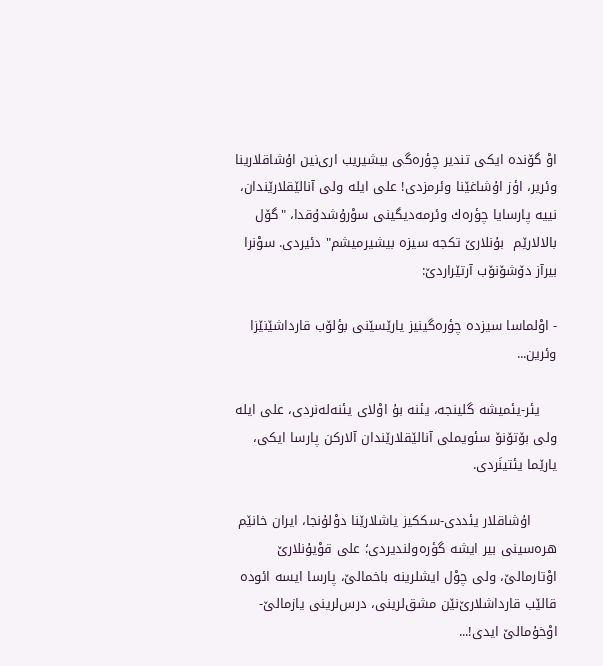اوْ گۆنده ایكی تندیر چؤره‌گی بیشیریب اری‌نین اۇشاقلارینا وئریر، اؤز اۇشاغێنا وئرمزدی! علی ایله ولی آنالێقلارێندان، نییه پارسایا چؤره‌‌ك وئرمه‌دیگینی سوْرۇشدۇقدا، "گۆل بالالارێم  بۇنلارێ تكجه سیزه بیشیرمیشم" دئیردی. سوْنرا بیرآز دۆشۆنۆب آرتێراردێ:

- اوْلماسا سیزده چؤره‌گینیز یارێسێنی بؤلۆب قارداشێنێزا وئرین...

    یئر-یئمیشه گلینجه، یئنه بۇ اوْلای یئنه‌له‌نردی، علی ایله ولی بۆتۆنۆ سئویملی آنالێقلارێندان آلاركن پارسا ایكی، یارێما یئتینَردی.

      اۇشاقلار یئددی-سككیز یاشلارێنا دوْلۇنجا، ایران خانێم هره‌سینی بیر ایشه گؤره‌ولندیردی؛ علی قوْیۇنلارێ اوْتارمالێ، ولی چوْل ایشلرینه باخمالێ، پارسا ایسه ائوده قالێب قارداشلارێ‌نێن مشق‌لرینی، درس‌لرینی یازمالێ-اوْخۇمالێ‌ ایدی!...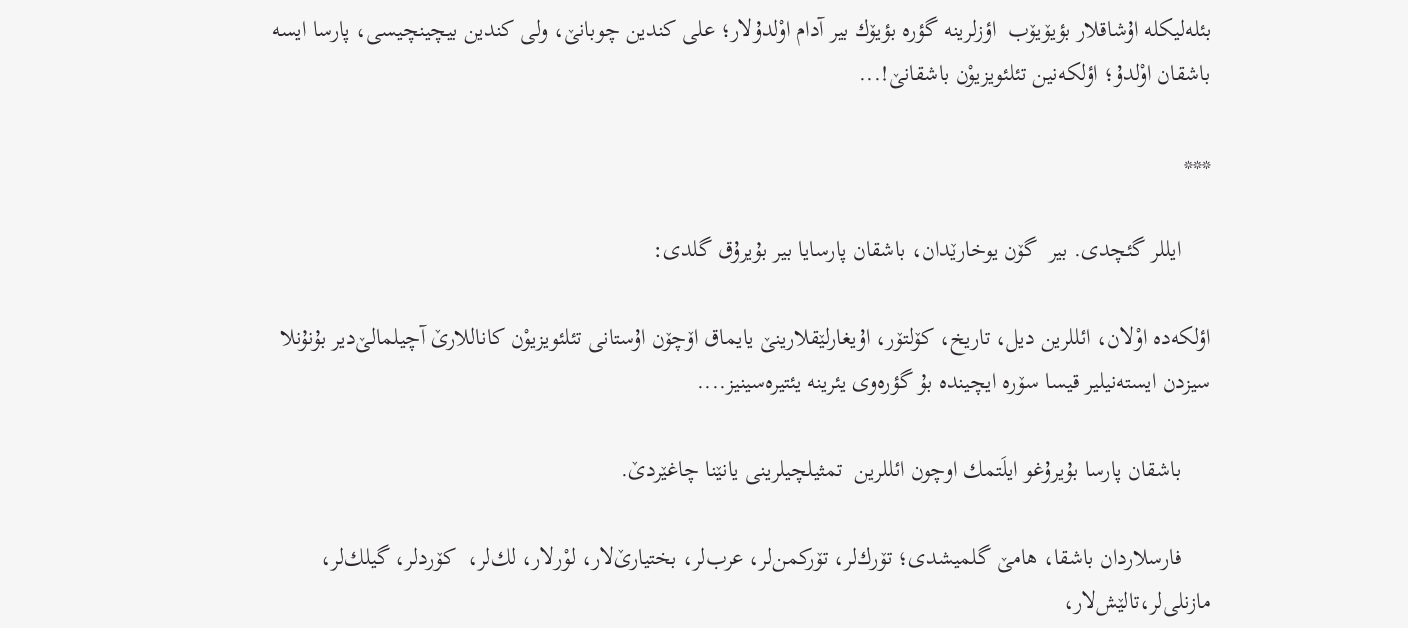بئله‌لیكله اۇشاقلار بؤیۆیۆب  اؤزلرینه گؤره بؤیۆك بیر آدام اوْلدۇلار؛ علی كندین ‌چوبانێ، ولی كندین بیچینچیسی، پارسا ایسه باشقان اوْلدۇ؛ اؤلكه‌نین تئلئویزیوْن باشقانێ!...

***

     ایللر گئچدی. بیر  گۆن یوخارێدان، باشقان پارسایا بیر بۇیرۇق گلدی:

اؤلكه‌ده اوْلان، ائللرین دیل، تاریخ، كۆلتۆر، اۇیغارلێقلارینێ یایماق اۆچۆن اۇستانی تئلئویزیوْن كاناللارێ آچیلمالێ‌دیر بۇنۇنلا سیزدن ایسته‌نیلیر قیسا سۆره ایچینده بۇ گؤره‌وی یئرینه یئتیره‌سینیز....

     باشقان پارسا بۇیرۇغو ایلَتمك اوچون ائللرین  تمثیلچیلرینی یانێنا چاغێردێ.

     فارسلاردان باشقا، هامێ گلمیشدی؛ تۆرك‌لر، تۆركمن‌لر، عرب‌لر، بختیارێ‌لار، لوْرلار، لك‌لر،  كۆردلر، گیلك‌لر، مازنلی‌لر،تالێش‌لار،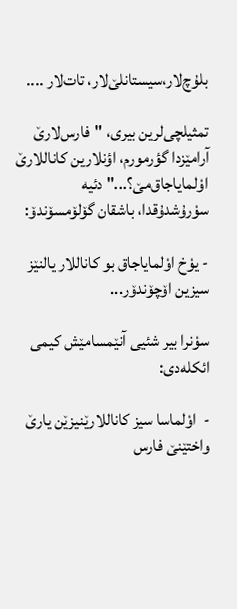بلۇچ‌لار،سیستانلێ‌لار، تات‌لار ....

تمثیلچی‌لرین بیری، "فارس‌لارێ آرامێزدا گؤرمورم، اؤنلارین كاناللارێ اوْلمایاجاق‌مێ؟..." دئیه سوْرۇشدۇقدا، باشقان گۆلۆمسۆندۆ:

- یوْخ اوْلمایاجاق بو كاناللار یالنێز سیزین اۆچۆندۆر...

سوْنرا بیر شئیی آنێمسامێش كیمی ائكله‌دی:

-  اوْلماسا سیز كاناللارێنیزێن یارێ واختێنێ فارس‌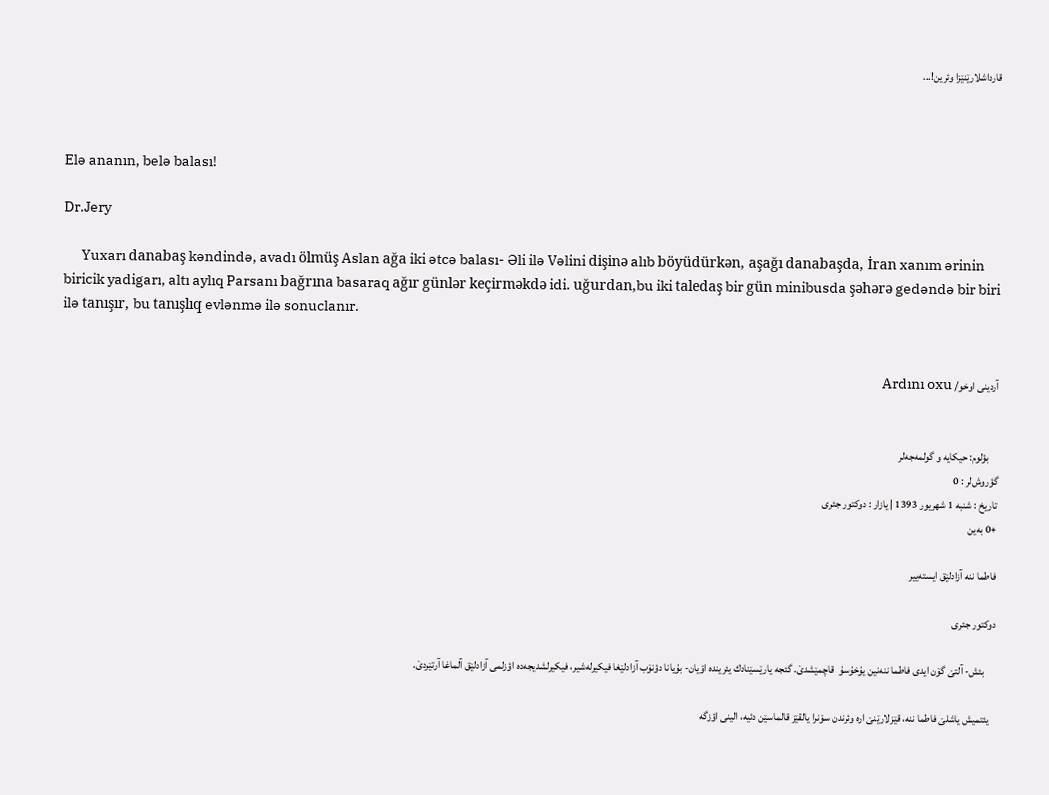قارداشلارێنێزا وئرین!...



Elə ananın, belə balası!

Dr.Jery

      Yuxarı danabaş kəndində, avadı ölmüş Aslan ağa iki ətcə balası- Əli ilə Vəlini dişinə alıb böyüdürkən, aşağı danabaşda, İran xanım ərinin biricik yadigarı, altı aylıq Parsanı bağrına basaraq ağır günlər keçirməkdə idi. uğurdan,bu iki taledaş bir gün minibusda şəhərə gedəndə bir biri ilə tanışır, bu tanışlıq evlənmə ilə sonuclanır.


آردینی اوخو/ Ardını oxu


    بؤلوم: حیكایه و گولمه‌جه‌لر
گؤروش‌لر : 0
تاريخ : شنبه 1 شهریور 1393 | یازار : دوکتور جئری
+0 به‌ین

فاطما ننه آزادلێق ایسته‌ییر

دوكتور جئری

     بئش- آلتێ گۆن ایدی فاطما ننه‌نین یۇخۇسۇ  قاچمێشدێ. گئجه یارێسێنادك یئرینده اوْیان- بۇیانا دؤنۆب آزادلێغا فیكیرله‌شیر، فیكیرلشدیجه‌ده اؤزلمی آزادلێق آلماغا آرتێردێ.

   یئتمیش‌ یاشلێ فاطما ننه، قێزلارێنێ اره وئرندن سوْنرا یالقێز قالماسێن دئیه، الینی اؤزگه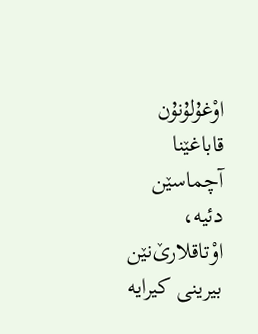اوْغۇلۇنۇن قاباغێنا آچماسێن دئیه، اوْتاقلارێ‌نێن بیرینی كیرایه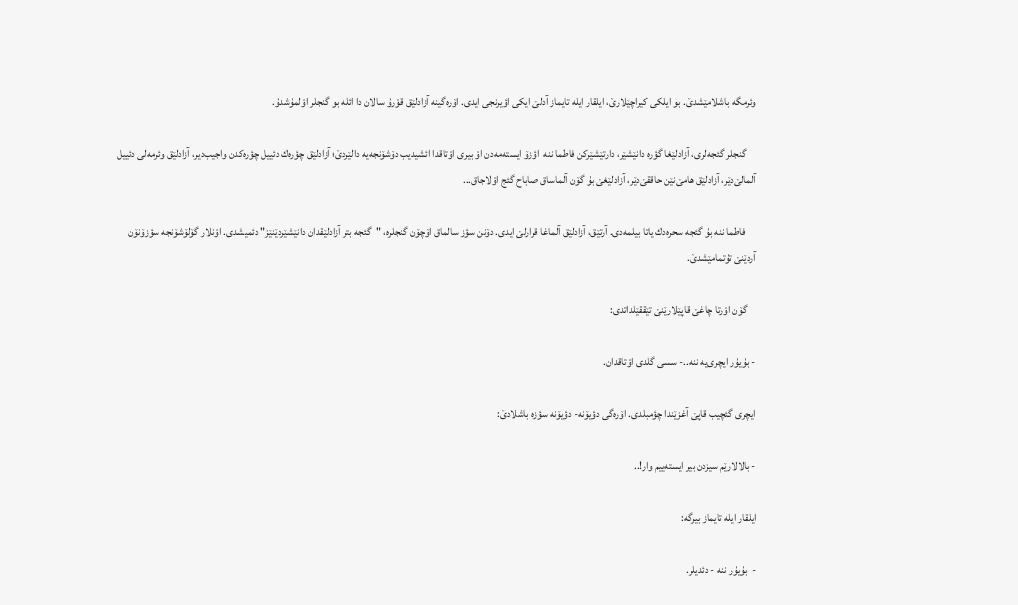وئرمگه باشلامێشدێ. بو ایلكی كیراچێلارێ، ایلقار ایله تایماز آدلێ ایكی اؤیرنجی ایدی. اۆره‌گینه آزادلێق قوْرۇ سالان دا ائله بو گنجلر اوْلمۇشدۇ.

     گنجلر گئجه‌لری، آزادلێغا گؤره دانێشێر، دارتێشێركن فاطما ننه  اؤزۆ ایسته‌مه‌دن اوْ بیری اوْتاقدا ائشیدیب دۆشۆنجه‌یه دالێردێ؛ آزادلێق چؤره‌ك دئییل چؤره‌كدن واجیب‌دیر، آزادلێق وئرمه‌لی دئییل آلمالێ‌دێر، آزادلێق هامێ‌نێن حاققێ‌دێر، آزادلێغێ بۇ گۆن آلماساق صاباح گئج اوْلاجاق...

     فاطما ننه بۇ گئجه سحره‌دك یاتا بیلمه‌دی. آرتێق، آزادلێق آلماغا قرارلێ ایدی. دۆنن سؤز سالماق اۆچۆن گنجلره، "گئجه بتر آزادلێقدان دانێشێردێنێز" دئمیشدی. اوْنلار گۆلۆشۆنجه سؤزۆنۆن آردێنێ تۇتمامێشدێ.

    گۆن اوْرتا چاغێ قاپێلارێنێ تێققێلداتدی:

- بۇیۇر ایچری‌یه ننه..- سسی گلدی اوْتاقدان.

ایچری گئچیب قاپێ‌ آغزێندا چؤمبلدی. اۆره‌گی دؤیۆنه- دؤیۆنه سؤزه باشلادێ:

- بالالارێم سیزدن بیر ایسته‌ییم وار!..

ایلقار ایله تایماز بیرگه:

-  بۇیۇر ننه - دئدیلر.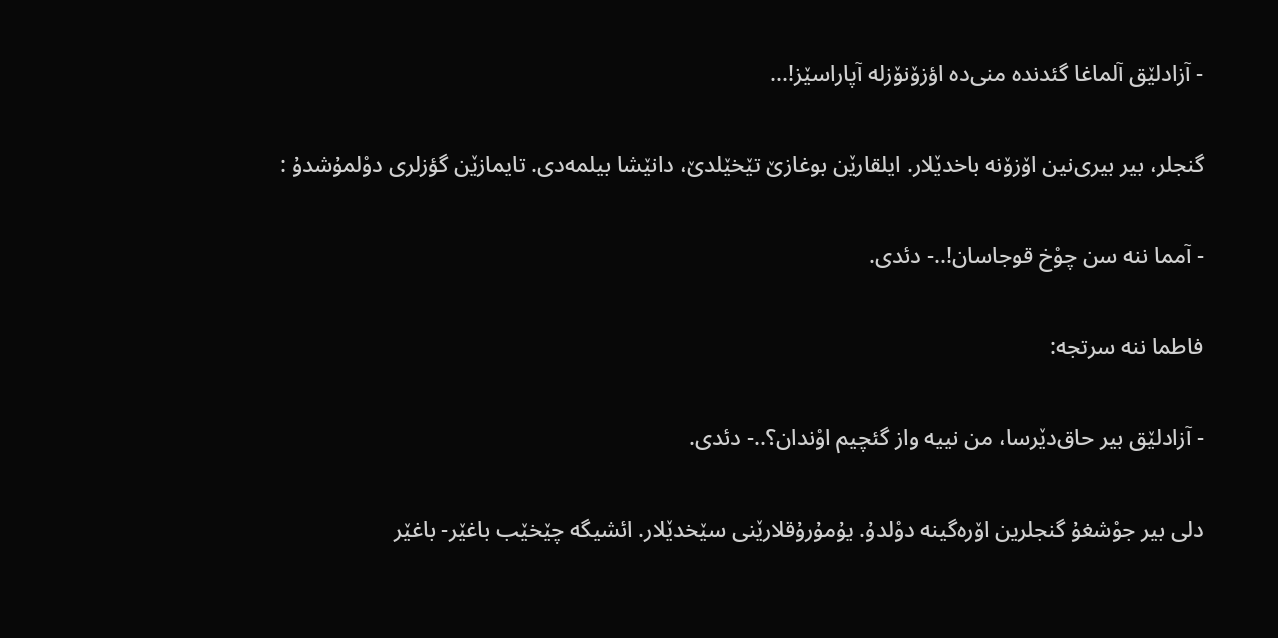- آزادلێق آلماغا گئدنده منی‌ده اؤزۆنۆزله آپاراسێز!...

گنجلر، بیر بیری‌نین اۆزۆنه باخدێلار. ایلقارێن بوغازێ تێخێلدێ، دانێشا بیلمه‌دی. تایمازێن گؤزلری دوْلمۇشدۇ :

- آمما ننه سن چوْخ قوجاسان!..- دئدی.

فاطما ننه سرتجه:

- آزادلێق بیر حاق‌دێرسا، من نییه واز گئچیم اوْندان؟..- دئدی.

دلی بیر جوْشغۇ گنجلرین اۆره‌گینه دوْلدۇ. یۇمۇرۇقلارێنی سێخدێلار. ائشیگه چێخێب باغێر- باغێر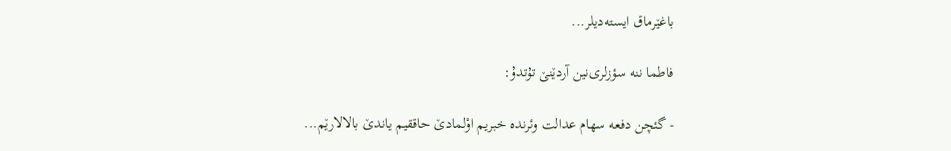باغێرماق ایسته‌دیلر...

فاطما ننه سؤزلری‌نین آردێنێ تۇتدۇ:

- گئچن دفعه سهام عدالت وئرنده خبریم اوْلمادێ حاققیم یاندێ بالالارێم...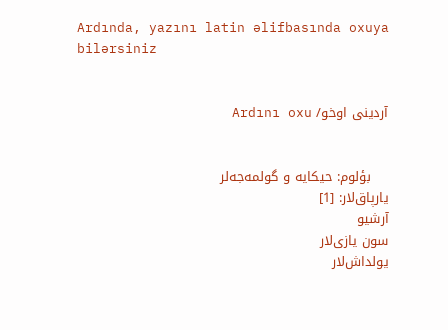Ardında, yazını latin əlifbasında oxuya bilərsiniz


آردینی اوخو/ Ardını oxu


    بؤلوم: حیكایه و گولمه‌جه‌لر
یارپاق‌لار: [1]
آرشیو
سون یازی‌لار
یولداش‌لار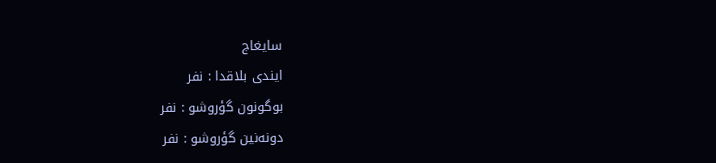سایغاج
ایندی بلاقدا : نفر
بوگونون گؤروشو : نفر
دونه‌نین گؤروشو : نفر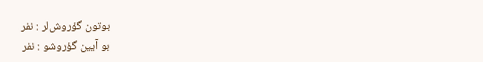بوتون گؤروش‌لر : نفر
بو آیین گؤروشو : نفر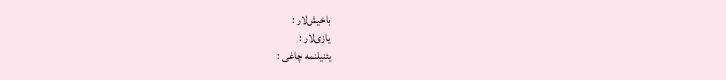باخیش‌لار :
یازی‌لار :
یئنیلنمه چاغی :